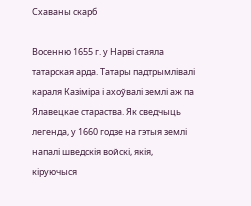Схаваны скарб

Восенню 1655 г. у Нарві стаяла татарская арда. Татары падтрымлівалі караля Казіміра і ахоўвалі землі аж па Ялавецкае стараства. Як сведчыць легенда, у 1660 годзе на гэтыя землі напалі шведскія войскі, якія, кіруючыся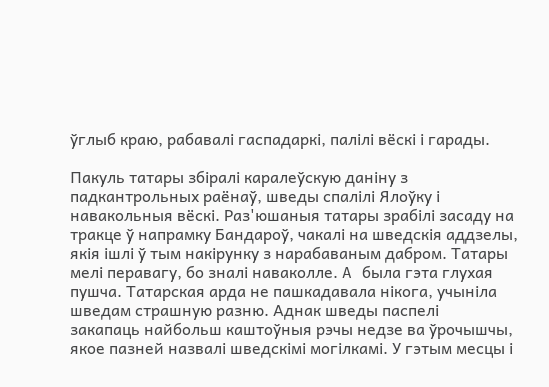ўглыб краю, рабaвaлі гаспадаркі, палілі вёскі і гарады.

Пакуль татары збіралі каралеўскую даніну з падкантрольных раёнаў, шведы спалілі Ялоўку і навакольныя вёскі. Раз'юшаныя татары зрабілі засаду на тракце ў напрамку Бандароў, чакалі на шведскія аддзелы, якія ішлі ў тым накірунку з нарабаваным дабром. Татары мелі перавагу, бо зналі наваколле. A была гэта глухая пушча. Татарская арда не пашкадавала нікога, учыніла шведам страшную разню. Аднак шведы паспелі
закапаць найбольш каштоўныя рэчы недзе ва ўрочышчы, якое пазней назвалі шведскімі могілкамі. У гэтым месцы і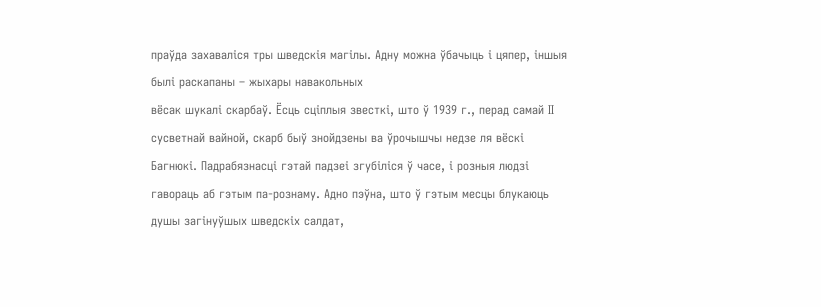праўда захаваліся тры шведскія магілы. Адну можна ўбачыць і цяпер, iншыя былі раскапаны – жыхары навакольных
вёсак шукалі скарбаў. Ёсць сціплыя звесткі, што ў 1939 г., перад самай ІІ сусветнай вайной, скарб быў знойдзены ва ўрочышчы недзе ля вёскі Багнюкі. Падрабязнасці гэтай падзеі згубіліся ў часе, і розныя людзі гавораць аб гэтым па-рознаму. Адно пэўна, што ў гэтым месцы блукаюць душы загінуўшых шведскіх салдат,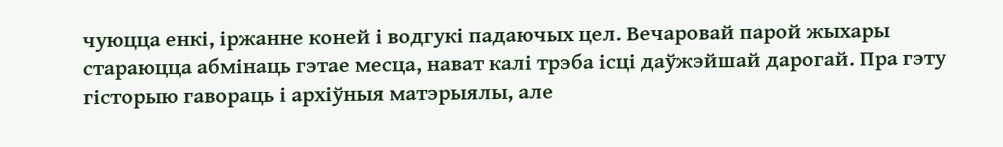чуюцца енкі, iржанне кoней і водгукі падаючых цел. Вечаровай парой жыхары стараюцца абмінaць гэтае месца, нават калі трэба ісці даўжэйшай дарогай. Пра гэту гісторыю гавораць і архіўныя матэрыялы, але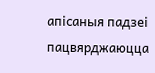апісаныя падзеі пацвярджаюцца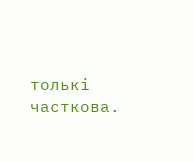толькі часткова.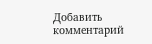Добавить комментарий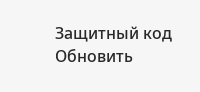Защитный код
Обновить